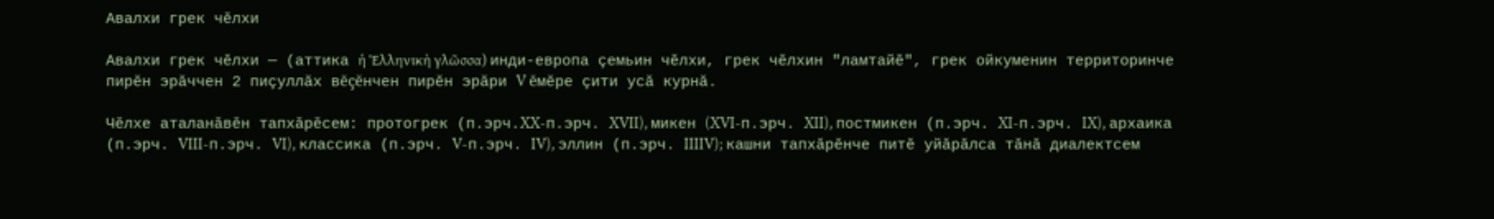Авалхи грек чĕлхи

Авалхи грек чĕлхи — (аттика ἡ Ἑλληνικὴ γλῶσσα) инди-европа çемьин чĕлхи, грек чĕлхин "ламтайĕ", грек ойкуменин территоринче пирĕн эрăччен 2 пиçуллăх вĕçĕнчен пирĕн эрăри V ĕмĕре çити усă курнă.

Чĕлхе аталанăвĕн тапхăрĕсем: протогрек (п.эрч.XX-п.эрч. XVII), микен (XVI-п.эрч. XII), постмикен (п.эрч. XI-п.эрч. IX), архаика (п.эрч. VIII-п.эрч. VI), классика (п.эрч. V-п.эрч. IV), эллин (п.эрч. IIIIV); кашни тапхăрĕнче питĕ уйăрăлса тăнă диалектсем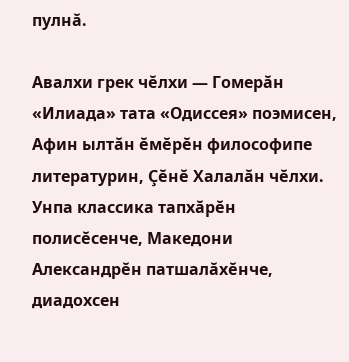пулнă.

Авалхи грек чĕлхи — Гомерăн «Илиада» тата «Одиссея» поэмисен, Афин ылтăн ĕмĕрĕн философипе литературин, Çĕнĕ Халалăн чĕлхи. Унпа классика тапхăрĕн полисĕсенче, Македони Александрĕн патшалăхĕнче, диадохсен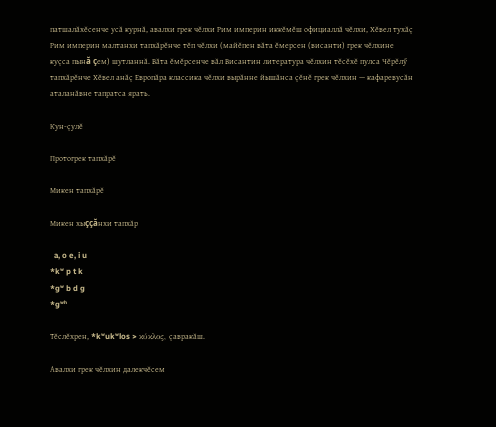патшалăхĕсенче усă курнă, авалхи грек чĕлхи Рим империн иккĕмĕш официаллă чĕлхи, Хĕвел тухăç Рим империн малтанхи тапхăрĕнче тĕп чĕлхи (майĕпен вăта ĕмерсен (висанти) грек чĕлхине куçса пынă çем) шутланнă. Вăта ĕмĕрсенче вăл Висантин литература чĕлхин тĕсĕхĕ пулса Чĕрĕлӳ тапхăрĕнче Хĕвел анăç Европăра классика чĕлхи вырăнне йышăнса çĕнĕ грек чĕлхин — кафаревусăн аталанăвне тапратса ярать.

Кун-çулĕ

Протогрек тапхăрĕ

Микен тапхăрĕ

Микен хыççăнхи тапхăр

  a, o e, i u
*kʷ p t k
*gʷ b d g
*gʷʰ

Тĕслĕхрен, *kʷukʷlos > κύκλος, çавракăш.

Авалхи грек чĕлхин далекчĕсем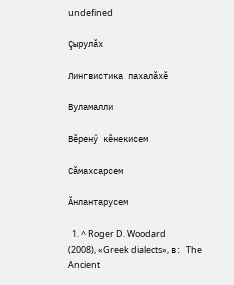undefined

Çырулăх

Лингвистика пахалăхĕ

Вуламалли

Вĕренӳ кĕнекисем

Сăмахсарсем

Ӑнлантарусем

  1. ^ Roger D. Woodard (2008), «Greek dialects», в: The Ancient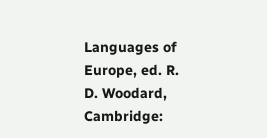Languages of Europe, ed. R. D. Woodard, Cambridge: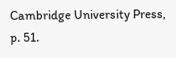Cambridge University Press, p. 51.